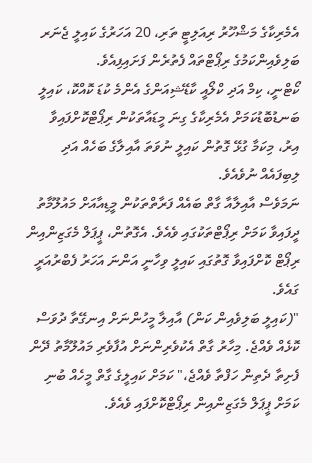އެމެރިކާގެ މަޝްހޫރު ރިއަލިޓީ ތަރި، 20 އަހަރުގެ ކައިލީ ޖެނަރ ބަލިވެއިންކަމުގެ ރިޕޯޓްތައް ފެތުރެން ފަށައިފިއެވެ.
ކޯޓްނީ، ކިމް އަދި ކްލޯއީ ކާޑޭޝިއަންގެ އެންމެ ކުޑަ ކޮއްކޮ، ކައިލީ ބަނޑުބޮޑުކަމަށް އެމެރިކާގެ ގިނަ މީޑައާތަކުން ރިޕޯޓްކޮށްފައިވާ އިރު، މިކަމާ ގުޅޭ ގޮތުން ކައިލީ ނުވަތަ އާއިލާގެ ބަހެއް އަދި ލިބިފައެއް ނުވެއެވެ.
ނަމަވެސް އާއިލާއާ ގާތް ބައެއް ފަރާތްތަކުން މީޑިއާއަށް މައުލޫމާތު ދީފައިވާ ކަމަށް ރިޕޯޓްތަކުގައި ވެއެވެ. އެގޮތުން، ޕީޕަލް މެގަޒިންއިން ރިޕޯޓް ކޮށްފައިވާ ގޮތުގައި ކައިލީ ވިހާނީ އަންނަ އަހަރު ފެބްރުއަރީ ގައެވެ.
"(ކައިލީ ބަލިވެއިން ކަން) އާއިލާ މީހުންނަށް އިނގޭތާ ދުވަސް ކޮޅެއް ވެއްޖެ. މިހާރު ގާތް އެކުވެރިންނަށް އުފާވެރި މައުލޫމާތު ދޭން ފެށިތާ ދެތިން ހަފްތާ ވެއްޖެ،" ކަމަށް ކައިލީގެ ގާތް މީހެއް ބުނި ކަމަށް ޕީޕަލް މެގަޒިންއިން ރިޕޯޓްކޮށްފައި ވެއެވެ.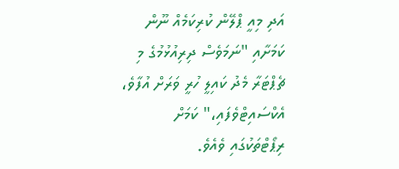އަދި މިއީ ޕްލޭން ކުރިކަމެއް ނޫން ކަމަށާއި "ނަމަވެސް ދިރިއުޅުމުގެ މި ޗެޕްޓަރާ މެދު ކައިލީ ހުރީ ވަރަށް އުފާވެ، އެކްސައިޓްވެފައި،" ކަމަށް ރިޕޯޓްތަކުގައި ވެއެވެ.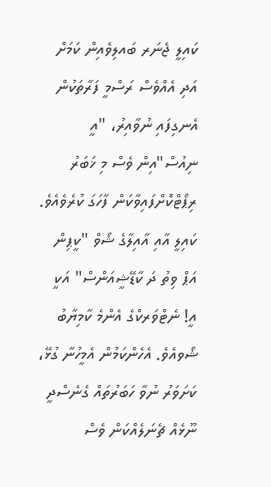ކައިލީ ޖެނަރ ބައލިވެއިން ކަމަށް އަދި އެއްވެސް ރަސްމީ ފަރާތަކުން އެނގިފައި ނުވާއިރު، "އީ ނިއުސް"އިން ވެސް މި ޚަބަރު ރިޕޯޓްކޮށްފައިވާކަން ފާހަގަ ކުރެވެއެވެ.
ކައިލީ އާއި އާއިލާގެ ޝޯވް "ކީޕިން އަޕް ވިތު ދަ ކާޑޭޝީއަންސް" އަކީ އީ! ނެޓްވަރކްގެ އެންމެ ކާމިޔާބު ޝޯވއެވެ. އެހެންކަމުން އެމީހުނާ ގުޅޭ، ކަށަވަރު ނުވާ ހަބަރުތައް ގެނެސްދީ ނޫޅެއް ޗެނަލެއްކަން ވެސް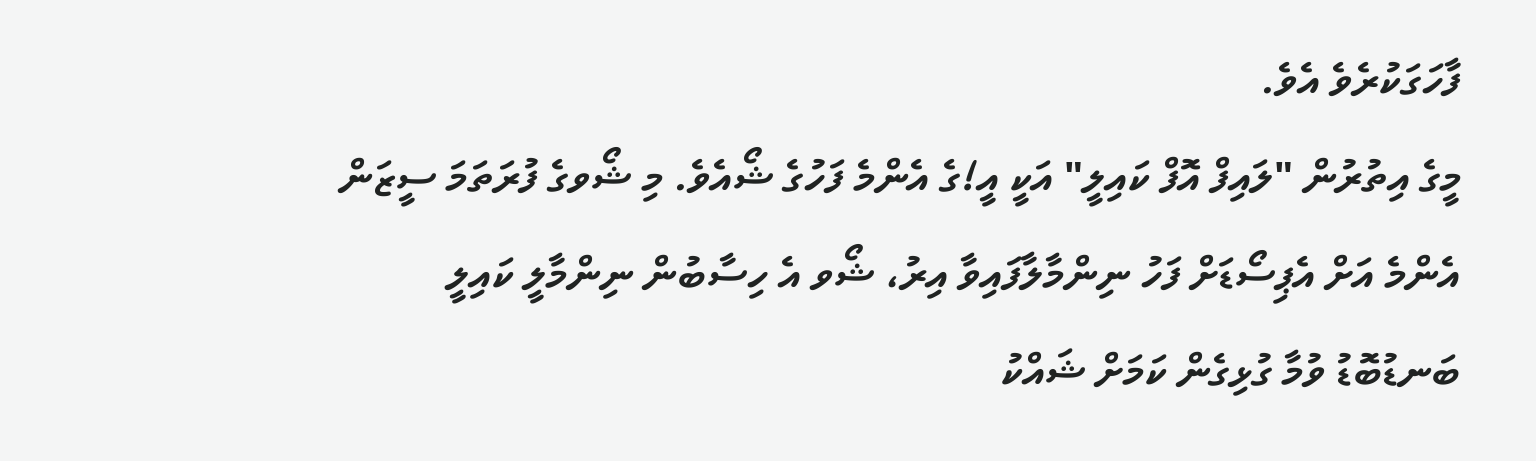ފާހަގަކުރެވެ އެވެ.
މީގެ އިތުރުން "ލައިފް އޮފް ކައިލީ" އަކީ އީ!ގެ އެންމެ ފަހުގެ ޝޯއެވެ. މި ޝޯވގެ ފުރަތަމަ ސީޒަން އެންމެ އަށް އެޕިސޯޑަށް ފަހު ނިންމާލާފައިވާ އިރު، ޝޯވ އެ ހިސާބުން ނިންމާލީ ކައިލީ ބަނޑުބޮޑު ވުމާ ގުޅިގެން ކަމަށް ޝައްކު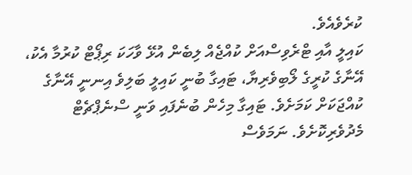ކުރެވެއެވެ.
ކައިލީ އާއި ޓްރެވިސްއަށް ކުއްޖެއް ލިބެން އުޅޭ ވާހަކަ ރިޕޯޓް ކުރުމާ އެކު، އޭނާގެ ކުރީގެ ލޯބިވެރިޔާ، ޓައިގާ ބުނީ ކައިލީ ބަލިވެ އިނނީ އޭނާގެ ކުއްޖަކަށް ކަމަށެވެ. ޓައިގާ މިހެން ބުނެފައި ވަނީ ސްނެޕްޗެޓް މެދުވެރިކޮށެވެ. ނަމަވެސް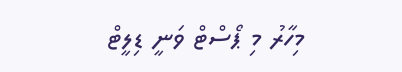މިހާރު މި ޕޯސްޓް ވަނީ ޑިލީޓް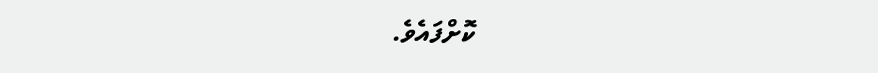ކޮށްފައެވެ.